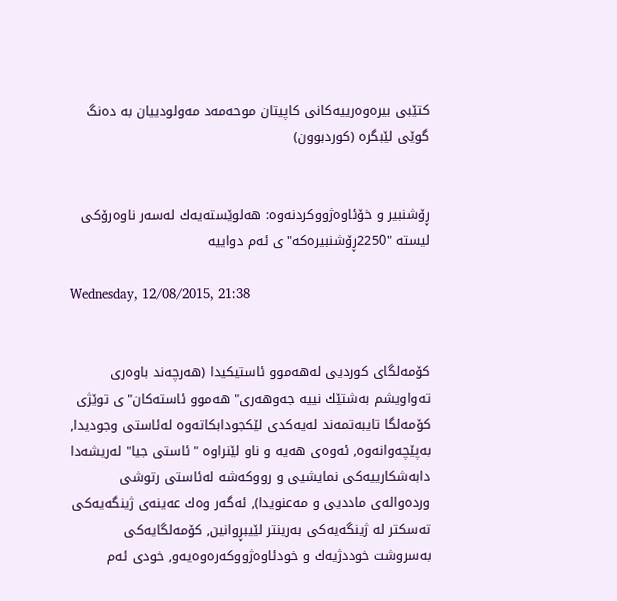کتێبی بیرەوەرییەکانی کاپیتان موحەمەد مەولودییان بە دەنگ گوێی لێبگرە (کوردبوون)


ڕۆشنبير و خۆئاوه‌ژووكردنه‌وه‌: هه‌لوێسته‌يه‌ك له‌سه‌ر ناوه‌رۆكى ليسته ‌"2250ڕۆشنبيره‌كه‌"ى ئه‌م دواييه‌

Wednesday, 12/08/2015, 21:38


كۆمه‌لگاى كورديى له‌هه‌موو ئاستيكيدا (هه‌رچه‌ند باوه‌رى ته‌واويشم به‌شتێك نييه‌ جه‌وهه‌رى" هه‌موو ئاسته‌كان"ى توێژى كۆمه‌لگا تايبه‌تمه‌ند له‌يه‌كدى لێكجودابكاته‌وه‌ له‌ئاستى وجوديدا, به‌پێچه‌وانه‌وه‌, ئه‌وه‌ى هه‌يه‌ و ناو لێنراوه‌ "ئاستى جيا" له‌ريشه‌دا دابه‌شكارييه‌كى نمايشيى و رووكه‌شه‌ له‌ئاستى رتوشى ورده‌واله‌ى مادديى و مه‌عنويدا), ئه‌گه‌ر وه‌ك عه‌ينه‌ى ژينگه‌يه‌كى ته‌سكتر له‌ ژينگه‌يه‌كى به‌رينتر لێيبڕوانين, كۆمه‌لگايه‌كى به‌سروشت خوددژيه‌ك و خودئاوه‌ژووكه‌ره‌وه‌يه‌و, خودى ئه‌م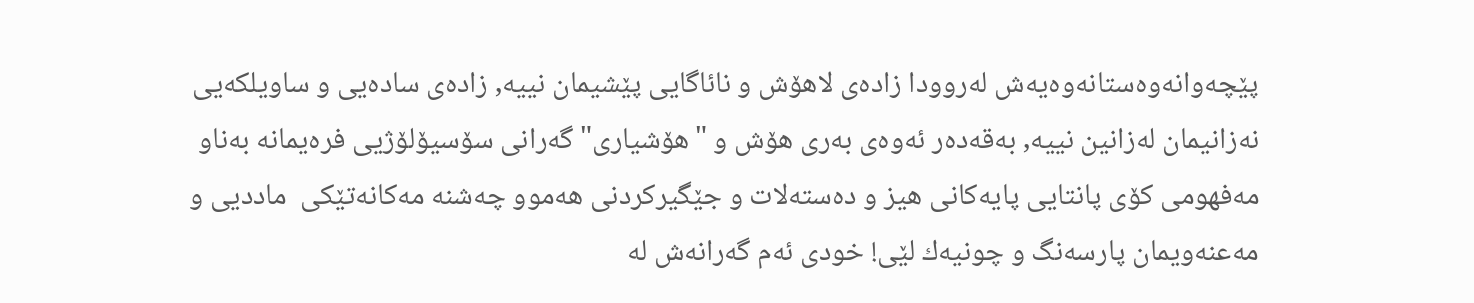پێچه‌وانه‌وه‌ستانه‌وه‌يه‌ش له‌روودا زاده‌ى لاهۆش و نائاگايى پێشيمان نييه‌, زاده‌ى ساده‌يى و ساويلكه‌يى نه‌زانيمان له‌زانين نييه‌, به‌قه‌ده‌ر ئه‌وه‌ى به‌رى هۆش و "هۆشيارى" گه‌رانى سۆسيۆلۆژيى فره‌يمانه‌ به‌ناو مه‌فهومى كۆى پانتايى پايه‌كانى هيز و ده‌سته‌لات و جێگيركردنى هه‌موو چه‌شنه‌ مه‌كانه‌تێكى  مادديى و مه‌عنه‌ويمان پارسه‌نگ و چونيه‌ك لێى! خودى ئه‌م گه‌رانه‌ش له‌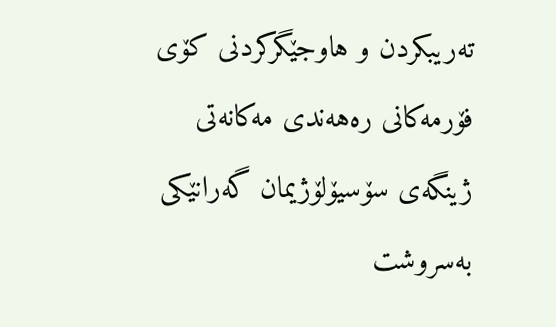ته‌ريبكردن و هاوجێگركردنى كۆى فۆرمه‌كانى ره‌هه‌ندى مه‌كانه‌تى ژينگه‌ى سۆسيۆلۆژيمان گه‌رانێكى به‌سروشت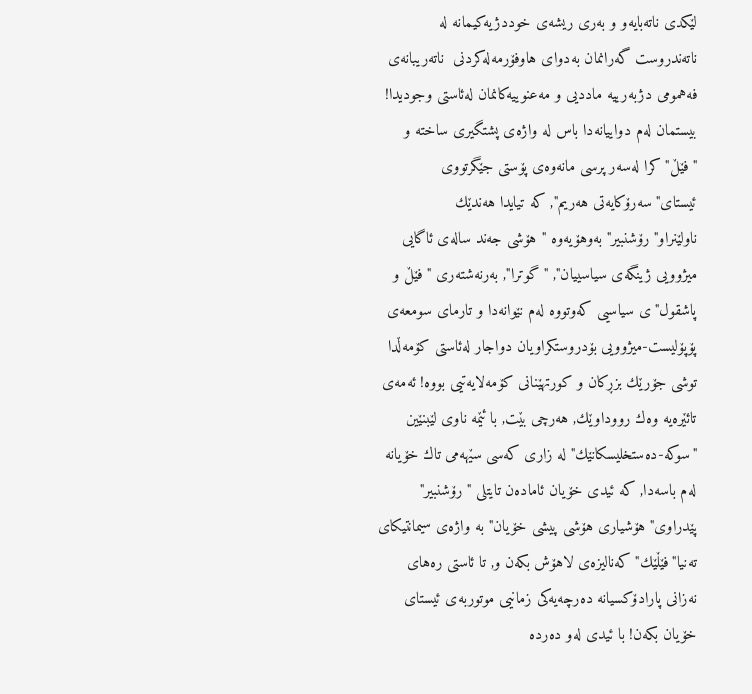لێكدى ناته‌بايه‌و و به‌رى ريشه‌ى خوددژيه‌كيمانه‌ له‌ ناته‌ندروست گه‌رانمان به‌دواى هاوفۆرمه‌له‌كردنى  ناته‌ريبانه‌ى فه‌همومى دژبه‌رييه‌ مادديى و مه‌عنوييه‌كانمان له‌ئاستى وجوديدا!
بيستمان له‌م دواييانه‌دا باس له‌ واژه‌ى پشتگيرى ساخته‌ و "فێڵ"كرا له‌سه‌ر پرسى مانه‌وه‌ى پۆستى جێگرتووى ئيستاى"سه‌رۆكايه‌تى هه‌ريم", كه‌ تيايدا هه‌ندێك ناولێنراو"رۆشنبير" به‌وهۆيه‌وه‌ "هۆشى جه‌ند ساله‌ى ئاگايى ميژوويى ژينگه‌ى سياسييان", "گوترا", به‌رنه‌شته‌رى "فێڵ و پاشقول"ى سياسيى كه‌وتووه‌ له‌م نێوانه‌دا و تارماى سومعه‌ى پۆپۆليست-ميژوويى بۆدروستكراويان دواجار له‌ئاستى كۆمه‌ڵدا‌ توشى جۆرێك بزڕكان و كورتهێنانى كۆمه‌لايه‌تيى بووه‌! ئه‌مه‌ى تائێره‌يه‌ وه‌ك رووداوێك, هه‌رچى بێت, با ئێمه‌ ناوى لێبنێين "سوكه‌-ده‌ستخليسكانێك" له‌ زارى كه‌سى سێهه‌مى تاك خۆيانه له‌م باسه‌دا, كه‌ ئيدى خۆيان ئاماده‌ن تايتلى "رۆشنبير" پێدراوى"هۆشيارى هۆشى پيشى خۆيان" به‌ واژه‌ى سيمانتيكاى ته‌نيا"فێڵێك" كه‌ناليزه‌ى لاهۆش بكه‌ن و, تا ئاستى ره‌هاى نه‌زانى پارادۆكسيانه‌ ده‌رچه‌يه‌كى زمانيى موتوربه‌ى ئيستاى خۆيان بكه‌ن! با ئيدى له‌و ده‌رده‌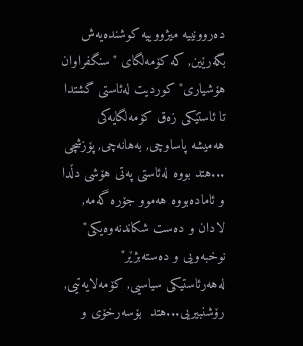ده‌روونييه ميژووييه‌‌ كوشنده‌يه‌ش بگه‌رێين, كه‌ كۆمه‌لگاى "سنگفراوان هۆشيارى" كورديت له‌ئاستى گشتدا تا ئاستێكى زه‌ق كۆمه‌لگايه‌كى هه‌ميشه‌ پاساوچى, به‌هانه‌چى, پۆزشچى ...هتد بووه‌ له‌ئاستى په‌تى هۆشى دڵدا و ئاماده‌بووه‌ هه‌موو جۆره گه‌مه‌, لادان و ده‌ست شكاندنه‌وه‌يكى" نوخبه‌ويى و ده‌سته‌بژێر" له‌هه‌رئاستيكى سياسيى, كۆمه‌لايه‌تيى, رۆشنبيريى...هتد  بۆسه‌رخۆى و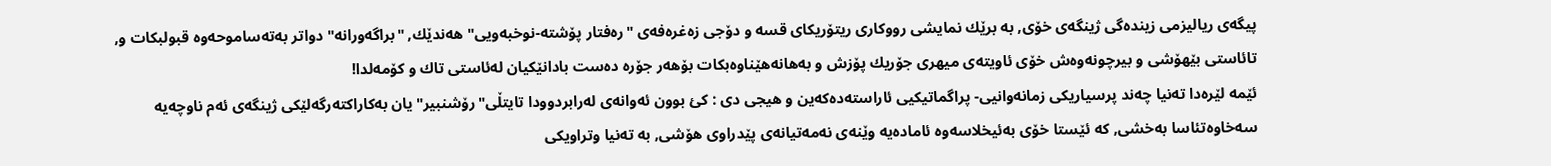پيگه‌ى رياليزمى زينده‌گى ژينگه‌ى خۆى, به‌ برێك نمايشى رووكارى ريتۆريكاى قسه‌ و دۆجى زه‌غره‌فه‌ى "ره‌فتار پۆشته‌-نوخبه‌ويى" هه‌ندێك, "براگه‌ورانه‌" دواتر به‌ته‌ساموحه‌وه‌ قبولبكات و, تائاستى بێهۆشى و بيرچونه‌وه‌ش خۆى ئاويته‌ى ميهرى جۆريك پۆزش و به‌هانه‌هێناوه‌بكات بۆهه‌ر جۆره‌ ده‌ست بادانێكيان له‌ئاستى تاك و كۆمه‌لدا!
ئێمه‌ لێره‌دا ته‌نيا چه‌ند پرسياريكى زمانه‌وانيى- پراگماتيكيى ئاراسته‌ده‌كه‌ين و هيجى دى : كئ بوون ئه‌وانه‌ى له‌رابردوودا تايتڵى"رۆشنبير"يان به‌كاراكته‌رگه‌لێكى ژينگه‌ى ئه‌م ناوچه‌يه‌ سه‌خاوه‌تئاسا به‌خشى, كه ئێستا خۆى به‌ئيخلاسه‌وه‌ ئاماده‌يه وێنه‌ى نه‌مه‌تيانه‌ى پێدراوى هۆشى, به‌ ته‌نيا وتراويكى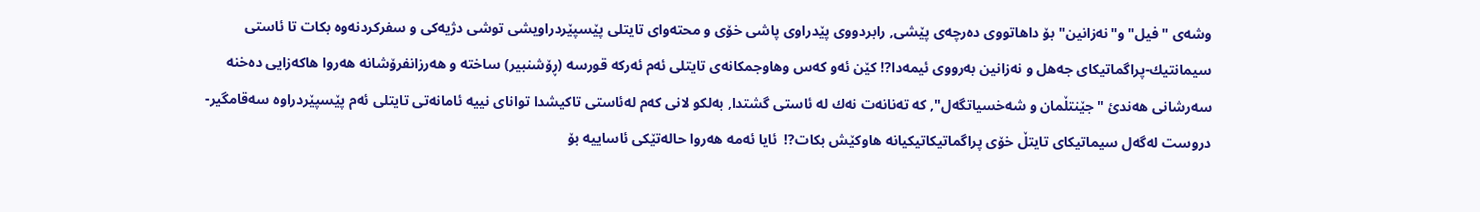وشه‌ى "فيل" و"نه‌زانين" بۆ داهاتووى ده‌رچه‌ى پێشى, رابردووى پێدراوى پاشى خۆى و محته‌واى تايتلى پێسپێردراويشى توشى دژيه‌كى و سفركردنه‌وه‌ بكات تا ئاستى سيمانتيك-پراگماتيكاى جه‌هل و نه‌زانين به‌رووى ئيمه‌دا?! كێن ئه‌و كه‌س وهاوجمكانه‌ى تايتلى ئه‌م ئه‌ركه‌ قورسه‌ (ڕۆشنبير) ساخته‌ و هه‌رزانفرۆشانه‌ هه‌روا هاكه‌زايى ده‌خنه‌ سه‌رشانى هه‌ندئ "جێنتڵمان و شه‌خسياتگه‌ل", كه‌ ته‌نانه‌ت نه‌ك له‌ ئاستى گشتدا, به‌لكو لانى كه‌م له‌ئاستى تاكيشدا تواناى نييه‌ ئامانه‌تى تايتلى ئه‌م پێسپێردراوه‌ سه‌قامگير- دروست له‌گه‌ل سيماتيكاى تايتڵ خۆى پراگماتيكاتيكيانه‌ هاوكێش بكات?!  ئايا ئه‌مه هه‌روا حاله‌تێكى ئاساييه‌ بۆ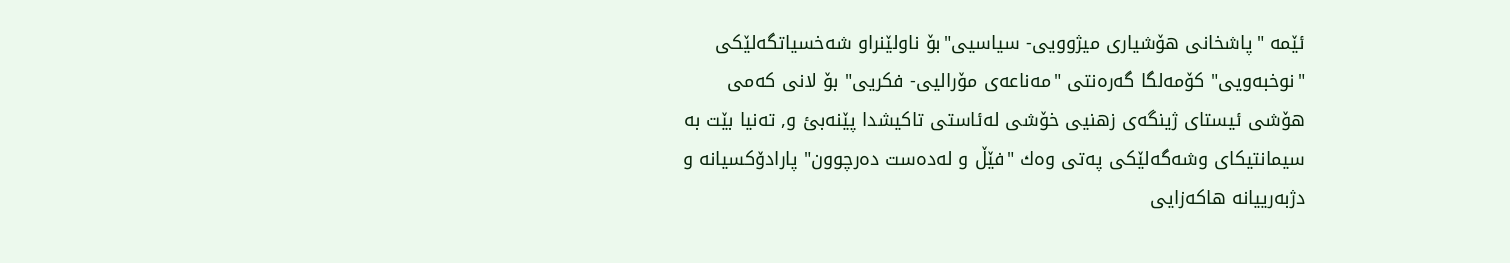ئێمه ‌"پاشخانى هۆشيارى ميژوويى- سياسيى"بۆ ناولێنراو شه‌خسياتگه‌لێكى "نوخبه‌ويى" كۆمه‌لگا گه‌ره‌نتى "مه‌ناعه‌ى مۆراليى- فكريى" بۆ لانى كه‌مى هۆشى ئيستاى ژينگه‌ى زهنيى خۆشى له‌ئاستى تاكيشدا پێنه‌بئ و, ته‌نيا بێت به‌ سيمانتيكاى وشه‌گه‌لێكى په‌تى وه‌ك "فێڵ و له‌ده‌ست ده‌رچوون" پارادۆكسيانه‌ و دژبه‌رييانه‌ هاكه‌زايى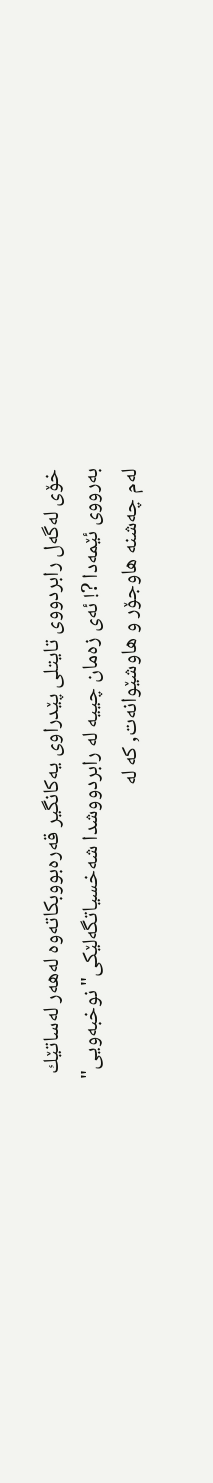خۆى له‌گه‌ل رابردووى تايتلى پێدراوى يه‌كانگير قه‌ره‌بووبكاته‌وه‌ له‌هه‌ر له‌ساتێك به‌رووى ئێمه‌دا ?! ئه‌ى زه‌مان چييه‌‌ له‌ رابردووشدا شه‌خسياتگه‌لێكى"نوخبه‌ويى" له‌م چه‌شنه‌ هاوجۆر و هاوشێوانه‌ت, كه له‌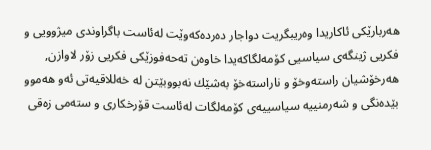هه‌ربارێكى ئاكاريدا وه‌ريبگريت دواجار ده‌رده‌كه‌وێت‌ له‌ئاست باگراوندى ميژوويى و فكريى ژينگه‌ى سياسيى كۆمه‌لگاكه‌يدا خاوه‌ن ته‌حه‌فوزێكى فكريى زۆر لاوازن, هه‌رخۆشيان راسته‌وخۆ و ناراسته‌خۆ به‌شێك نه‌بووبێتن له‌ خه‌للاقيه‌تى ئه‌و هه‌موو بێده‌نگى و شه‌رمنييه‌ سياسييه‌ى كۆمه‌لگات له‌ئاست قۆرخكارى و سته‌مى زه‌قى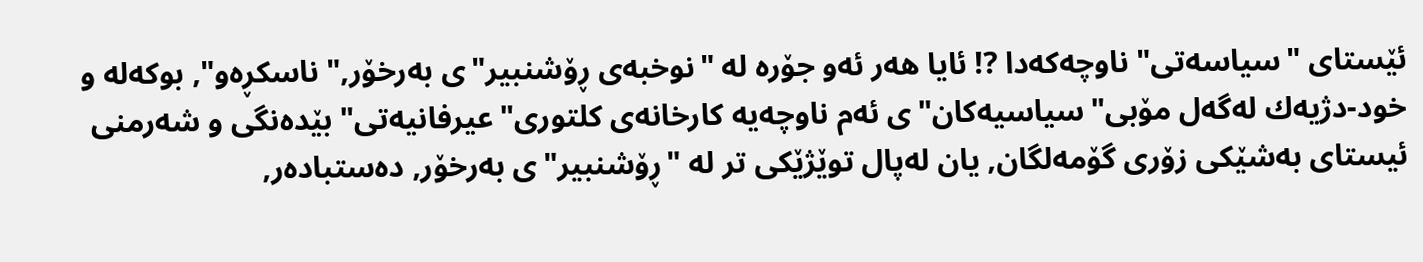ئێستاى "سياسه‌تى" ناوچه‌كه‌دا ?! ئايا هه‌ر ئه‌و جۆره‌ له ‌"نوخبه‌ى ڕۆشنبير"ى به‌رخۆر," ناسكڕه‌و", بوكه‌له‌ و خود-دژيه‌ك له‌گه‌ل مۆبى"سياسيه‌كان"ى ئه‌م ناوچه‌يه‌ كارخانه‌ى كلتورى"عيرفانيه‌تى" بێده‌نگى و شه‌رمنى ئيستاى به‌شێكى زۆرى گۆمه‌لگان, يان له‌پال توێژێكى تر له‌ "ڕۆشنبير"ى به‌رخۆر, ده‌ستباده‌ر,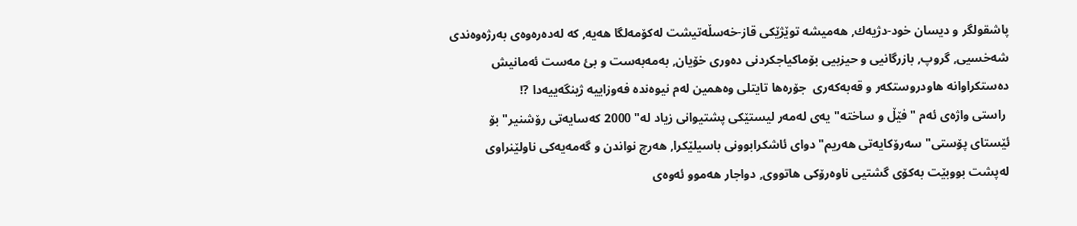پاشقولگر و ديسان خود-دژيه‌ك, هه‌ميشه‌ توێژێكى قاز-خه‌سڵه‌تيشت له‌كۆمه‌لگا هه‌يه‌, كه‌ له‌ده‌ره‌وه‌ى به‌رژه‌وه‌ندى شه‌خسيى, گروپ, بازرگانيى و حيزبيى بۆماكياجكردنى ده‌ورى خۆيان, به‌مه‌به‌ست و بئ مه‌ست ئه‌مانيش ده‌ستكراوانه‌ هاودروستكه‌ر و قه‌به‌كه‌رى  جۆره‌ها تايتلى وه‌همين له‌م نيوه‌نده‌ فه‌وزاييه‌ ژينگه‌ييه‌دا ?!
 راستى واژه‌ى ئه‌م "فێڵ و ساخته‌"يه‌ى له‌مه‌ر ليستێكى پشتيوانى زياد له‌" 2000 كه‌سايه‌تى رۆشنير" بۆ ئێستاى پۆستى"سه‌رۆكايه‌تى هه‌ريم" دواى ئاشكرابوونى باسيلێكرا, هه‌رچ نواندن و گه‌مه‌يه‌كى ناولێنراوى له‌پشت بووبێت به‌كۆى گشتيى ناوه‌رۆكى هاتووى, دواجار هه‌موو ئه‌وه‌ى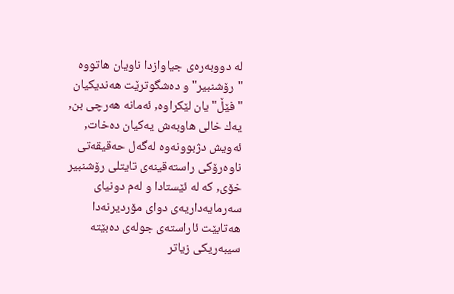له‌ دووبه‌ره‌ى جياوازدا ناويان هاتووه "رۆشنبير" و ده‌شگوترێت هه‌نديكيان "فێڵ"يان لێكراوه‌, ئه‌مانه‌ هه‌رچى بن,  يه‌ك خالى هاوبه‌ش يه‌كيان ده‌خات, ئه‌ويش دژبوونه‌وه‌ له‌گه‌ل حه‌قيقه‌تى ناوه‌رۆكى راسته‌قينه‌ى تايتلى رۆشنبير خۆى, كه‌ له‌ ئێستادا و له‌م دونياى سه‌رمايه‌داريه‌ى دواى مۆرديرنه‌دا هه‌تابێت ئاراسته‌ى جوله‌ى ده‌بێته‌ سيبه‌ريكى زياتر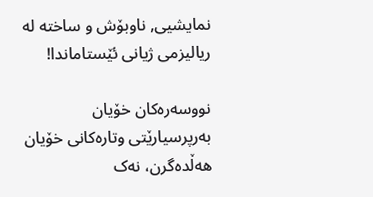نمايشيى, ناوبۆش و ساخته‌ له‌ رياليزمى ژيانى ئێستاماندا!

نووسەرەکان خۆیان بەرپرسیارێتی وتارەکانی خۆیان هەڵدەگرن، نەک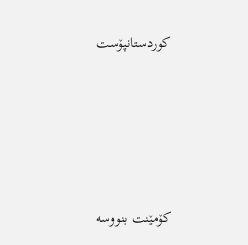کوردستانپۆست






کۆمێنت بنووسە